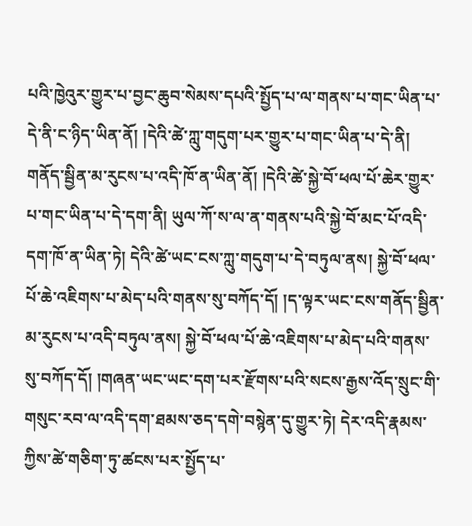པའི་ཁྱེའུར་གྱུར་པ་བྱང་ཆུབ་སེམས་དཔའི་སྤྱོད་པ་ལ་གནས་པ་གང་ཡིན་པ་དེ་ནི་ང་ཉིད་ཡིན་ནོ། །དེའི་ཚེ་ཀླུ་གདུག་པར་གྱུར་པ་གང་ཡིན་པ་དེ་ནི། གནོད་སྦྱིན་མ་རུངས་པ་འདི་ཁོ་ན་ཡིན་ནོ། །དེའི་ཚེ་སྐྱེ་བོ་ཕལ་པོ་ཆེར་གྱུར་པ་གང་ཡིན་པ་དེ་དག་ནི། ཡུལ་ཀོ་ས་ལ་ན་གནས་པའི་སྐྱེ་བོ་མང་པོ་འདི་དག་ཁོ་ན་ཡིན་ཏེ། དེའི་ཚེ་ཡང་ངས་ཀླུ་གདུག་པ་དེ་བཏུལ་ནས། སྐྱེ་བོ་ཕལ་པོ་ཆེ་འཇིགས་པ་མེད་པའི་གནས་སུ་བཀོད་དོ། །ད་ལྟར་ཡང་ངས་གནོད་སྦྱིན་མ་རུངས་པ་འདི་བཏུལ་ནས། སྐྱེ་བོ་ཕལ་པོ་ཆེ་འཇིགས་པ་མེད་པའི་གནས་སུ་བཀོད་དོ། །གཞན་ཡང་ཡང་དག་པར་རྫོགས་པའི་སངས་རྒྱས་འོད་སྲུང་གི་གསུང་རབ་ལ་འདི་དག་ཐམས་ཅད་དགེ་བསྙེན་དུ་གྱུར་ཏེ། དེར་འདི་རྣམས་ཀྱིས་ཚེ་གཅིག་ཏུ་ཚངས་པར་སྤྱོད་པ་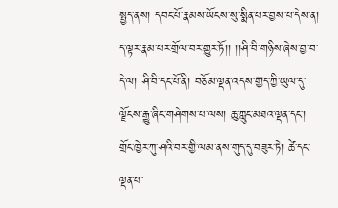སྤྱད་ནས། དབང་པོ་རྣམས་ཡོངས་སུ་སྨིན་པར་བྱས་པ་དེས་ན། ད་ལྟར་རྣམ་པར་གྲོལ་བར་གྱུར་ཏོ།། །།ཤི་བི་གཉིས་ཞེས་བྱ་བ་དེ་ལ། ཤི་བི་དང་པོ་ནི། བཅོམ་ལྡན་འདས་གྱད་ཀྱི་ཡུལ་དུ་ལྗོངས་རྒྱུ་ཞིང་གཤེགས་པ་ལས། ཆུ་ཀླུང་མཐའ་ལྡན་དང་། གྲོང་ཁྱེར་ཀུ་ཤའི་བར་གྱི་ལམ་ནས་གུད་དུ་བཟུར་ཏེ། ཚེ་དང་ལྡན་པ་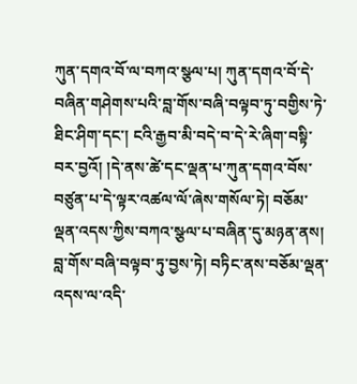ཀུན་དགའ་བོ་ལ་བཀའ་སྩལ་པ། ཀུན་དགའ་བོ་དེ་བཞིན་གཤེགས་པའི་བླ་གོས་བཞི་བལྟབ་ཏུ་བགྱིས་ཏེ་ཐིང་ཤིག་དང་། ངའི་རྒྱབ་མི་བདེ་བ་དེ་རེ་ཞིག་བསྟི་བར་བྱའོ། །དེ་ནས་ཚེ་དང་ལྡན་པ་ཀུན་དགའ་བོས་བཙུན་པ་དེ་ལྟར་འཚལ་ལོ་ཞེས་གསོལ་ཏེ། བཅོམ་ལྡན་འདས་ཀྱིས་བཀའ་སྩལ་པ་བཞིན་དུ་མཉན་ནས། བླ་གོས་བཞི་བལྟབ་ཏུ་བྱས་ཏེ། བཏིང་ནས་བཅོམ་ལྡན་འདས་ལ་འདི་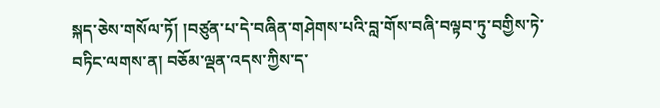སྐད་ཅེས་གསོལ་ཏོ། །བཙུན་པ་དེ་བཞིན་གཤེགས་པའི་བླ་གོས་བཞི་བལྟབ་ཏུ་བགྱིས་ཏེ་བཏིང་ལགས་ན། བཅོམ་ལྡན་འདས་ཀྱིས་ད་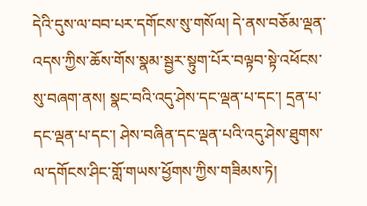དེའི་དུས་ལ་བབ་པར་དགོངས་སུ་གསོལ། དེ་ནས་བཅོམ་ལྡན་འདས་ཀྱིས་ཆོས་གོས་སྣམ་སྦྱར་སྟུག་པོར་བལྟབ་སྟེ་འཕོངས་སུ་བཞག་ནས། སྣང་བའི་འདུ་ཤེས་དང་ལྡན་པ་དང་། དྲན་པ་དང་ལྡན་པ་དང་། ཤེས་བཞིན་དང་ལྡན་པའི་འདུ་ཤེས་ཐུགས་ལ་དགོངས་ཤིང་གློ་གཡས་ཕྱོགས་ཀྱིས་གཟིམས་ཏེ།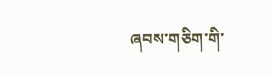ཞབས་གཅིག་གི་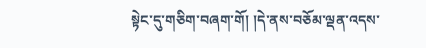སྟེང་དུ་གཅིག་བཞག་གོ། །དེ་ནས་བཅོམ་ལྡན་འདས་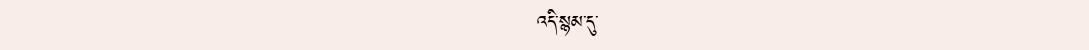འདི་སྙམ་དུ་